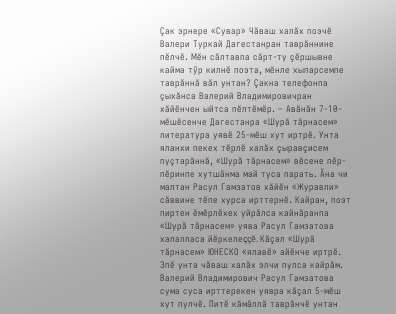Çак эрнере «Сувар» Чăваш халăх поэчĕ Валери Туркай Дагестанран таврăннине пĕлчĕ. Мĕн сăлтавпа сăрт-ту çĕршывне кайма тӳр килнĕ поэта, мĕнле хыпарсемпе таврăннă вăл унтан? Çакна телефонпа çыхăнса Валерий Владимировичран хăйĕнчен ыйтса пĕлтĕмĕр. – Авăнăн 7-10-мĕшĕсенче Дагестанра «Шурă тăрнасем» литература уявĕ 25-мĕш хут иртрĕ. Унта яланхи пекех тĕрлĕ халăх çыравçисем пуçтарăннă, «Шурă тăрнасем» вĕсене пĕр-пĕринпе хутшăнма май туса парать. Ăна чи малтан Расул Гамзатов хăйĕн «Журавли» сăввине тĕпе хурса ирттернĕ. Кайран, поэт пиртен ĕмĕрлĕхех уйрăлса кайнăранпа «Шурă тăрнасем» уява Расул Гамзатова халалласа йĕркелеççĕ. Кăçал «Шурă тăрнасем» ЮНЕСКО «ялавĕ» айĕнче иртрĕ. Эпĕ унта чăваш халăх элчи пулса кайрăм. Валерий Владимирович Расул Гамзатова сума суса ирттерекен уявра кăçал 5-мĕш хут пулчĕ. Питĕ кăмăллă таврăнчĕ унтан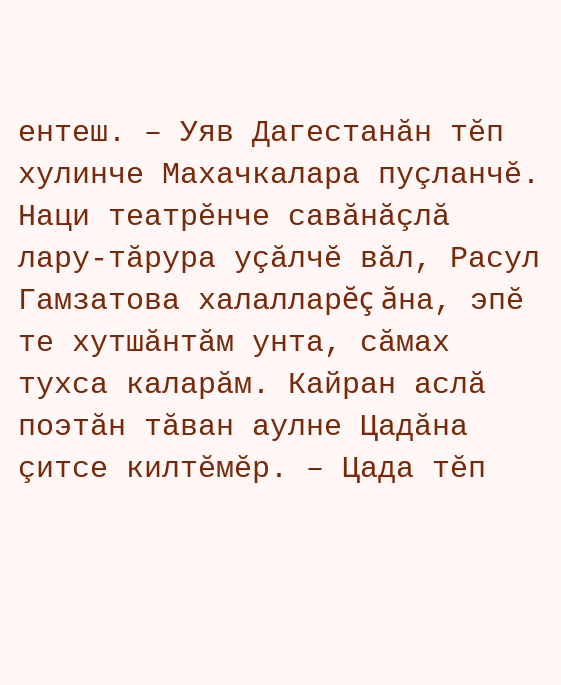ентеш. – Уяв Дагестанăн тĕп хулинче Махачкалара пуçланчĕ. Наци театрĕнче савăнăçлă лару-тăрура уçăлчĕ вăл, Расул Гамзатова халалларĕç ăна, эпĕ те хутшăнтăм унта, сăмах тухса каларăм. Кайран аслă поэтăн тăван аулне Цадăна çитсе килтĕмĕр. – Цада тĕп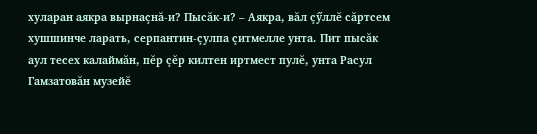хуларан аякра вырнаçнă-и? Пысăк-и? – Аякра, вăл çӳллĕ сăртсем хушшинче ларать, серпантин-çулпа çитмелле унта. Пит пысăк аул тесех калаймăн, пĕр çĕр килтен иртмест пулĕ, унта Расул Гамзатовăн музейĕ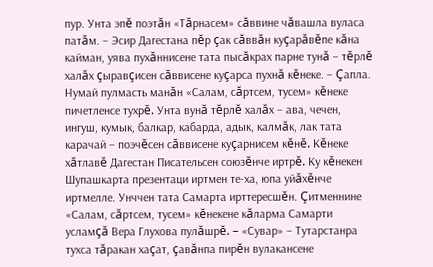пур. Унта эпĕ поэтăн «Тăрнасем» сăввине чăвашла вуласа патăм. – Эсир Дагестана пĕр çак сăввăн куçарăвĕпе кăна кайман, уява пухăннисене тата пысăкрах парне тунă – тĕрлĕ халăх çыравçисен сăввисене куçарса пухнă кĕнеке. – Çапла. Нумай пулмасть манăн «Салам, сăртсем, тусем» кĕнеке пичетленсе тухрĕ. Унта вунă тĕрлĕ халăх – ава, чечен, ингуш, кумык, балкар, кабарда, адык, калмăк, лак тата карачай – поэчĕсен сăввисене куçарнисем кĕнĕ. Кĕнеке хăтлавĕ Дагестан Писательсен союзĕнче иртрĕ. Ку кĕнекен Шупашкарта презентаци иртмен те-ха, юпа уйăхĕнче иртмелле. Унччен тата Самарта ирттересшĕн. Çитменнине «Салам, сăртсем, тусем» кĕнекене кăларма Самарти усламçă Вера Глухова пулăшрĕ. – «Сувар» – Тутарстанра тухса тăракан хаçат, çавăнпа пирĕн вулакансене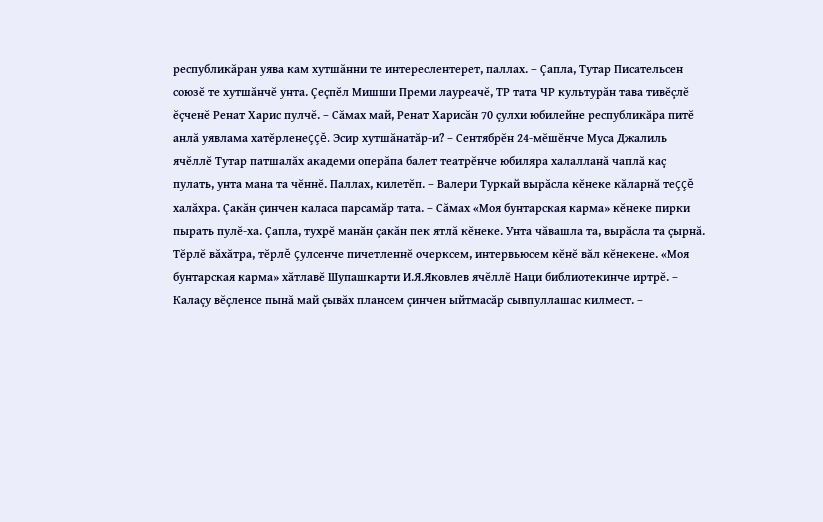республикăран уява кам хутшăнни те интереслентерет, паллах. – Çапла, Тутар Писательсен союзĕ те хутшăнчĕ унта. Çеçпĕл Мишши Преми лауреачĕ, ТР тата ЧР культурăн тава тивĕçлĕ ĕçченĕ Ренат Харис пулчĕ. – Сăмах май, Ренат Харисăн 70 çулхи юбилейне республикăра питĕ анлă уявлама хатĕрленеççĕ. Эсир хутшăнатăр-и? – Сентябрĕн 24-мĕшĕнче Муса Джалиль ячĕллĕ Тутар патшалăх академи оперăпа балет театрĕнче юбиляра халалланă чаплă каç пулать, унта мана та чĕннĕ. Паллах, килетĕп. – Валери Туркай вырăсла кĕнеке кăларнă теççĕ халăхра. Çакăн çинчен каласа парсамăр тата. – Сăмах «Моя бунтарская карма» кĕнеке пирки пырать пулĕ-ха. Çапла, тухрĕ манăн çакăн пек ятлă кĕнеке. Унта чăвашла та, вырăсла та çырнă. Тĕрлĕ вăхăтра, тĕрлĕ çулсенче пичетленнĕ очерксем, интервьюсем кĕнĕ вăл кĕнекене. «Моя бунтарская карма» хăтлавĕ Шупашкарти И.Я.Яковлев ячĕллĕ Наци библиотекинче иртрĕ. – Калаçу вĕçленсе пынă май çывăх плансем çинчен ыйтмасăр сывпуллашас килмест. –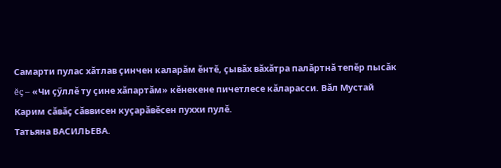Самарти пулас хăтлав çинчен каларăм ĕнтĕ, çывăх вăхăтра палăртнă тепĕр пысăк ĕç – «Чи çӳллĕ ту çине хăпартăм» кĕнекене пичетлесе кăларасси. Вăл Мустай Карим сăвăç сăввисен куçарăвĕсен пуххи пулĕ.
Татьяна ВАСИЛЬЕВА.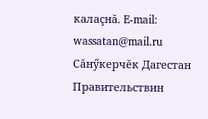калаçнă. E-mail: wassatan@mail.ru Сăнӳкерчĕк Дагестан Правительствин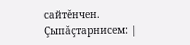сайтĕнчен.
Çыпăçтарнисем: |